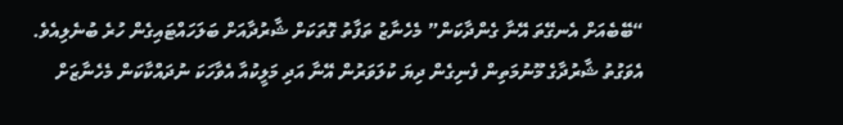“ބޭބެއަށް އެނގޭތަ އޭނާ ގެންދާކަން” މެހެނާޒު ތަފާތު ގޮތަކަށް ޝާރުދާއަށް ބަލަހައްޓައިގެން ހުރެ ބުނެލިއެވެ. އެވަގުތު ޝާރުދާގެ މޫނުމަތިން ފެނިގެން ދިޔަ ކުލަވަރުން އޭނާ އަދި މަލީކުއާ އެވާހަކަ ނުދައްކާކަން މެހެނާޒަށް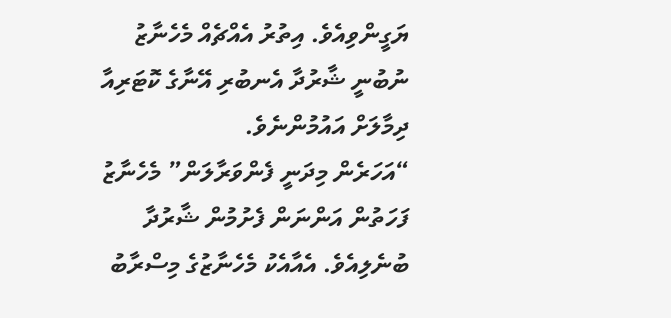ޔަގީންވިއެވެ. އިތުރު އެއްޗެއް މެހެނާޒު ނުބުނީ ޝާރުދާ އެނބުރި އޭނާގެ ކޮޓަރިއާ ދިމާލަށް އައުމުންނެވެ.
“އަހަރެން މިދަނީ ފެންވަރާލަން” މެހެނާޒު ފަހަތުން އަންނަން ފެށުމުން ޝާރުދާ ބުނެލިއެވެ. އެއާއެކު މެހެނާޒުގެ މިސްރާބު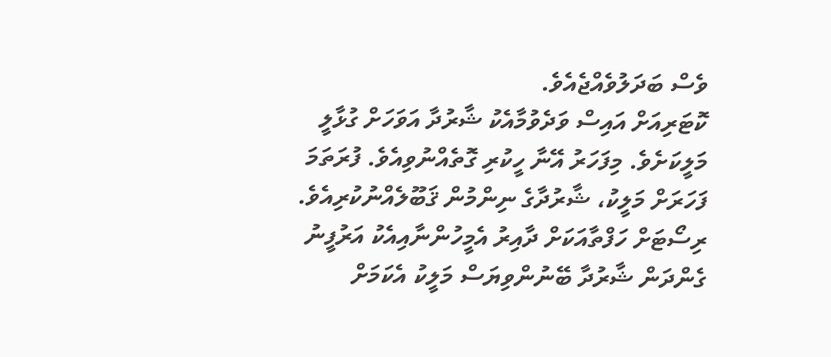ވެސް ބަދަލުވެއްޖެއެވެ.
ކޮޓަރިއަށް އައިސް ވަދެވުމާއެކު ޝާރުދާ އަވަހަށް ގުޅާލީ މަލީކަށެވެ. މިފަހަރު އޭނާ ހީކުރި ގޮތެއްނުވިއެވެ. ފުރަތަމަ ފަހަރަށް މަލީކު، ޝާރުދާގެ ނިންމުން ޤަބޫލެއްނުކުރިއެވެ. ރިސޯޓަށް ހަފްތާއަކަށް ދާއިރު އެމީހުންނާއިއެކު އަރުފީނު ގެންދަން ޝާރުދާ ބޭނުންވިޔަސް މަލީކު އެކަމަށް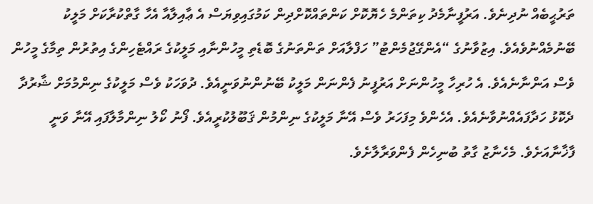ތަރުޙީބެއް ނުދިނެވެ. އަރުފީނާމެދު ކިތަންމެ ހެޔޮކޮށް ކަންތައްކޮށްދިން ކަމުގައިވިޔަސް އެ ޢާއިލާއާ އެހާ ގާތްކުރާކަށް މަލީކު ބޭނުމެއްނުވެއެވެ. އިޒުވާނުގެ “އެންގޭޖުމެންޓު” ހަފްލާއަށް ތަންތަނުގެ ބޮޑެތި މީހުންނާއި މަލީކުގެ ރައްޓެހިންގެ އިތުރުން ތިމާގެ މީހުން ވެސް އަންނާނެއެވެ. އެ ހުރިހާ މީހުންނަށް އަރުފީނު ފެންނަން މަލީކު ބޭނުންނުވަނީއެވެ. ދުވަހަކު ވެސް މަލީކުގެ ނިންމުމަށް ޝާރުދާ ދެކޮޅު ހަދާފައެއްނުވާނެއެވެ. އެހެންވެ މިފަހަރު ވެސް އޭނާ މަލީކުގެ ނިންމުން ޤަބޫލުކުރީއެވެ. ފޯނު ކޯލު ނިންމާލާފައި އޭނާ ވަނީ ފާޚާނާއަށެވެ. މެހެނާޒު ގާތު ބުނިހެން ފެންވަރާލާށެވެ.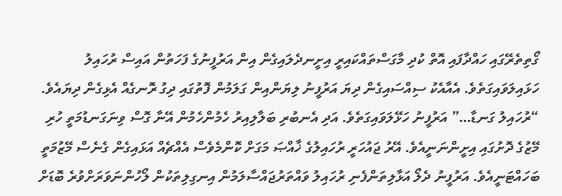ގޯތިތެރޭގައި ހައްދާފައި އޮތް ކުދި މާގަސްތައްކައިރީ އިށީނދެލައިގެން އިން އަރުފީނުގެ ފަހަތުން އައިސް ރުހައިލު ހަޅައިލަވައިގަތެވެ. އެއާއެކު ސިއްސައިގެން ދިޔަ އަރުފީނު ލިޔަންއިން ގަލަމުން ފޮތުގައި ދިގު ރޮނގެއް އެޅިގެން ދިޔައެވެ.
“ރުހައިލު ގަނޑާ…” އަރުފީނު ހަޅޭލަވައިގަތެވެ. އަދި އެނބުރި ބަލާލިއިރު ހެމުންހެމުން އޭނާ ގޮސް ވިނަގަނޑުމަތީ ހުރި މޭޒުގެ ދޮށުގައި އިށީންނަނީއެވެ. އޭރު ޖައުހަރީ ރުހައިލުގެ ޚާއްޞަ މަގަށް ކޮންމެވެސް އެއްޗެއް އަޅައިގެން ގެނެސް މޭޒުމަތީ ބަހައްޓަނީއެވެ. އަރުފީނު ދެލޯ އަޅާލިތަންފެނި ރުހައިލު ވައްތަރުޖައްސާލަމުން އިނގިލިތަކުން ލޯހުންނަވަރަށްވުރެ ބޮޑަށް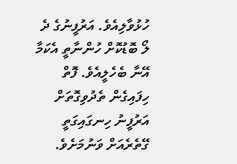ހުޅުވާލިއެވެ. އަރުފީނުގެ ދެ ލޯ ބޮޑުކޮށް ހުންނާތީ އެކަމާ އޭނާ ބެހެލީއެވެ. ފޮތް ހިފައިގެން ތެދުވިގޮތަށް އަރުފީނު ހިނގައިގަތީ ގޭތެރެއަށް ވަނުމަށެވެ.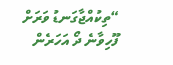“ތިކުއްޖާގަނޑު ވަރަށް ފޫހިވާނެ ދޯ އަހަރެން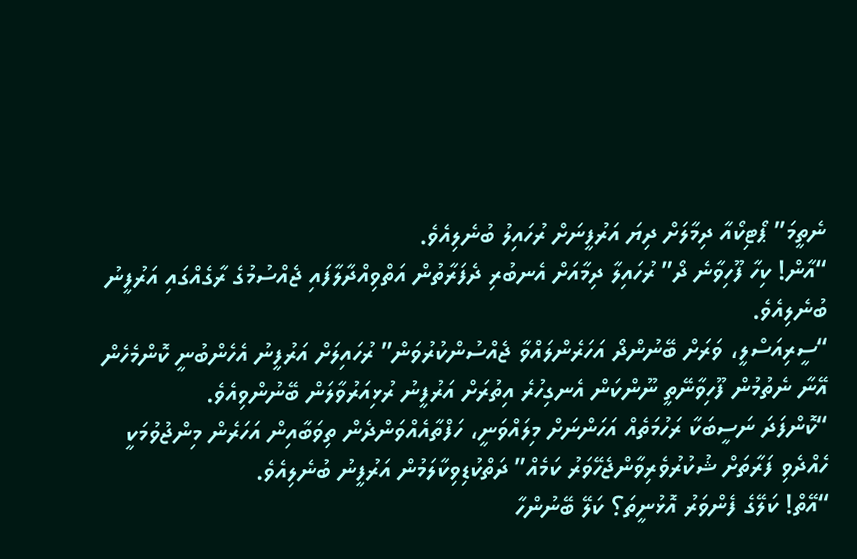ނެތީމަ” ޕޯޓިކޯއާ ދިމާލަށް ދިޔަ އަރުފީނަށް ރުހައިލު ބުނެލިއެވެ.
“އާން! ކިހާ ފޫހިވާނެ ދޯ” ރުހައިލާ ދިމާއަށް އެނބުރި ދެފަރާތުން އަތްވިއްދާލާފައި ޖެއްސުމުގެ ރާގެއްގައި އަރުފީނު ބުނެލިއެވެ.
“ސީރިއަސްލީ، ވަރަށް ބޭނުންދޯ އަހަރެންލައްވާ ޖެއްސުންކުރުވަން” ރުހައިލަށް އަރުފީނު އެހެންބުނީ ކޮންމެހެން އޭނާ ނެތުމުން ފޫހިވާނޭތީ ނޫންކަން އެނގިހުރެ އިތުރަށް އަރުފީނު ރުޅިއަރުވާލަން ބޭނުންވިއެވެ.
“ކޮންފަދަ ނަސީބަކާ ރަހުމަތެއް އަހަންނަށް މިލައްވަނީ، ހަފްތާއެއްވަންދެން ތިވަބާއިން އަހަރެން މިންޖުވުމަކީ ހެއްދެވި ފަރާތަށް ޝުކުރުވެރިވާންޖެހޭވަރު ކަމެއް” ދަތްކުޑިވިކާލަމުން އަރުފީނު ބުނެލިއެވެ.
“އޭތް! ކަލޭގެ ފެންވަރު އޮޅުނީތަ؟ ކަލޭ ބޭނުންހާ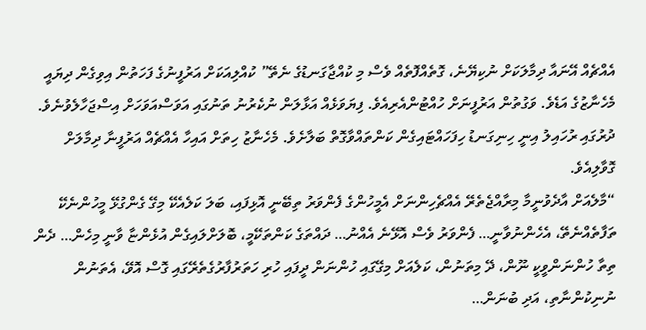އެއްޗެއް އޭނައާ ދިމާލަކަށް ނުކިޔޭނެ، ގޮތެއްފޮތެއް ވެސް މި ކުއްޖާގަނޑުގެ ނެތޭ” ކުއްލިއަކަށް އަރުފީނުގެ ފަހަތުން އިވިގެން ދިޔައީ މެހެނާޒުގެ އަޑެވެ. ވަގުތުން އަރުފީނަށް ހުއްޓުންއެރިއެވެ. ފިޔަވަޅެއް އަޅާލަން ނުކެރުނު ތަނުގައި އަވަސްއަވަހަށް އިސްޖަހާލެވުނެވެ. ދުރުގައި ރުހައިލު އިނީ ހިނިގަނޑު ހިފަހައްޓައިގެން ކަންތައްވާގޮތް ބަލާށެވެ. މެހެނާޒު ހިތަށް އައިހާ އެއްޗެއް އަރުފީނާ ދިމާލަށް ގޮވާލިއެވެ.
“މާލެއަށް އާދެވުނީމާ މިރާއްޖެތެރޭ އެއްޗެހިންނަށް އެމީހުންގެ ފެންވަރު ތިބޭނީ އޮޅިފައި، ބަލަ ކަލެއެކޭ މިގޭ ގެންގުޅޭ މީހުންނެކޭ ތަފާތެއްނެތޭ، އެހެންނުވާނީ… ފެންވަރު ވެސް އޮޅޭނެ އެއްނު… ދައްތަގެ ކަންތަކޭމީ، ބޮލަށްލައިގެން އުޅެންޏާ ވާނީ މިހެން… ދެން ތިތާ ހުންނަންވީކީ ނޫން، ދޭ މިތަނުން، ކަލެއަށް މިގޭގައި ހުންނަން ދީފައި ހުރި ހަތަރުފާރުގެތެރޭގައި ގޮސް އޮވޭ، އެތަނުން ނުނިކުންނާތި، އަދި ބުނަން…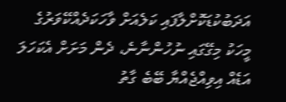އަދަބުކުޑަކޮށްލާފައި ކަލެއަށް ވާހަކަދެއްކޭވަރުގެ މީހަކު މިގޭގައި ނުހުންނާނެ، ދެން މަށަށް އެކަހަލަ އަޑެއް އިވިއްޖެއްޔާ ބޭބެ ގާތު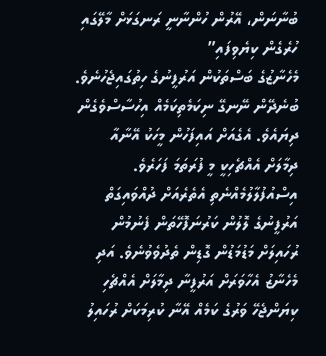ބުނާނަން، އޭރުން ހުންނާނީ ރަނގަޅަށް މާލޭގައި ހުރެގެން ކިޔެވިފައި”
މެހެނާޒުގެ ބަސްތަކުން އަރުފީނުގެ ހިތުގައިޖެހުނެވެ. ބުނެދޭން ނޭނގޭ ނިކަމެތިކަމެއް އިހުސާސްވެގެން ދިޔައެވެ. އެގެއަށް އައިފަހުން މީހަކު އޭނާއާ ދިމާލަށް އެއްޗެހިކީ މީ ފުރަތަމަ ފަހަރެވެ. އިސްއުފުލާލުމެއްނެތި އެތެރެއަށް ދުއްވައިގަތް އަރުފީނުގެ ލޮލުން ކަރުނަފޮހޭތަން ފެނުމުން ރުހައިލަށް މަޑުމަޑުން ގޮޑިން ތެދުވެވުނެވެ. އަދި މެހެނާޒު އެހާވަރަށް އަރުފީނާ ދިމާލަށް އެއްޗެހި ކިޔަންޖެހޭ ވަރުގެ ކަމެއް އޭނާ ކުރިމަކަށް ރުހައިލު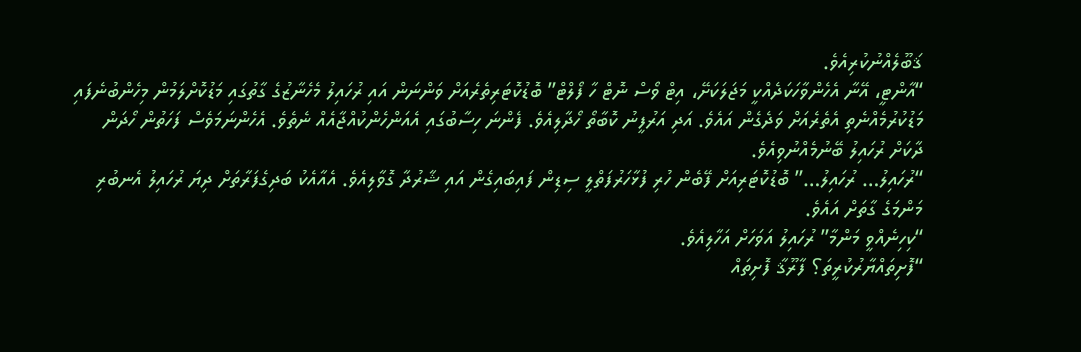ޤަބޫލެއްނުކުރިއެވެ.
“އާންޓީ، އޭނާ އެހެންވާހަކަދެއްކީ މަޖަލަކަށޭ، އިޓް ވޯސް ނޮޓް ހާ ފޯލްޓް” ބޮޑުކޮޓަރިތެރެއަށް ވަންނަން އައި ރުހައިލު މެހެނާޒުގެ ގާތުގައި މަޑުކޮށްލަމުން މިހެންބުނެފައި މަޑުކުރުމެއްނެތި އެތެރެއަށް ވަދެގެން އައެވެ. އަދި އަރުފީނު ކޮބާތޯ ހޯދާލިއެވެ. ފެންނަ ހިސާބުގައި އެއަންހެންކުއްޖާއެއް ނެތެވެ. އެހެންނަމަވެސް ފަހަތުން ހޯދަން ދާކަށް ރުހައިލު ބޭނުމެއްނުވިއެވެ.
“ރުހައިލު… ރުހައިލު…” ބޮޑުކޮޓަރިއަށް ފޭބެން ހުރި ފުޅާހަރުފަތްލީ ސިޑިން ފައިބައިގެން އައި ޝާރުދާ ގޮވާލިއެވެ. އެއާއެކު ބަދިގެފަރާތަށް ދިޔަ ރުހައިލު އެނބުރި މަންމަގެ ގާތަށް އައެވެ.
“ކިހިނެއްވީ މަންމާ” ރުހައިލު އަވަހަށް އަހާލިއެވެ.
“ފޮށިތައްޔާރުކުރީތަ؟ ފާރޫޤާ ފޮށިތައް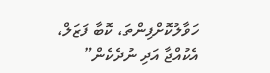ހަވާލުކޮށްފިންތަ، ކޮބާ ފަޒަލް، އެކުއްޖާ އަދި ނުދެކެން”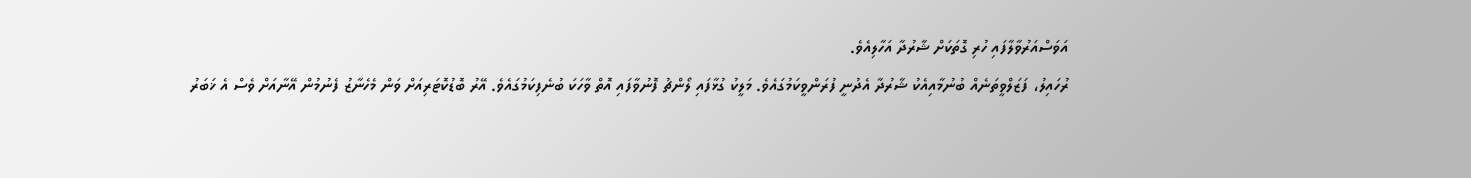އަވަސްއަރުވާލާފައި ހުރި ގޮތަކަށް ޝާރުދާ އަހާލިއެވެ.
ރުހައިލު، ފަޒަލްވީތަނެއް ބުނުމާއިއެކު ޝާރުދާ އެދުނީ ފުރަންވީކަމުގައެވެ. މަލީކު ގުޅާފައި ލޯންޗު ފޮނުވާފައި އޮތް ވާހަކަ ބުނެފިކަމުގައެވެ. އޭރު ބޮޑުކޮޓަރިއަށް ވަން މެހެނާޒު ފެނުމުން އޭނާއަށް ވެސް އެ ޚަބަރު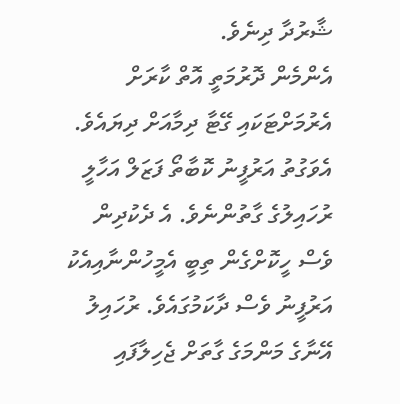ޝާރުދާ ދިނެވެ.
އެންމެން ދޮރުމަތީ އޮތް ކާރަށް އެރުމަށްޓަކައި ގޭޓާ ދިމާއަށް ދިޔައެވެ. އެވަގުތު އަރުފީނު ކޮބާތޯ ފަޒަލް އަހާލީ ރުހައިލުގެ ގާތުންނެވެ. އެ ދެކުދިން ވެސް ހީކޮށްގެން ތިބީ އެމީހުންނާއިއެކު އަރުފީނު ވެސް ދާކަމުގައެވެ. ރުހައިލު އޭނާގެ މަންމަގެ ގާތަށް ޖެހިލާފައި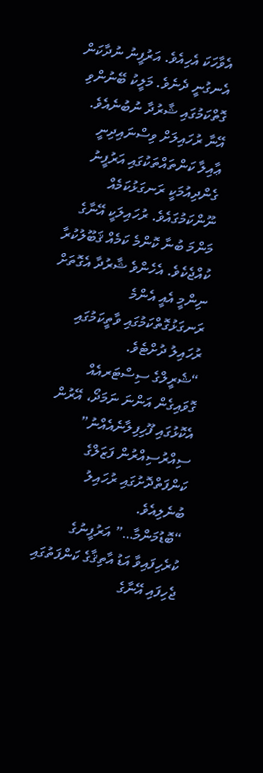އެވާހަކަ އެހިއެވެ. އަރުފީނު ނުދާކަން އެނގުނީ ދެނެވެ. މަލީކު ބޭނުންވި ގޮތްކަމުގައި ޝާރުދާ ނުބުނެއެވެ. އޭނާ ރުހައިލަށް ވިސްނައިދިނީ ޢާއިލާ ކަންތައްތަކުގައި އަރުފީނު ގެންދިއުމަކީ ރަނގަޅުކަމެއް ނޫންކަމުގައެވެ. ރުހައިލަކީ އޭނާގެ މަންމަ ބުނާ ކޮންމެ ކަމެއް ޤަބޫލުކުރާ ކުއްޖެކެވެ. އެހެންވެ ޝާރުދާ އެގޮތަށް ނިންމީ އެއީ އެންމެ ރަނގަޅުގޮތްކަމުގައި ވާތީކަމުގައި ރުހައިލު ދުށްޓެވެ.
“ޝެރީލްގެ ސިސްޓަރއެއް ގޮވައިގެން އަންނަ ނަމަދޯ، އޭރުން އެކޮޅުގައި ފޫހިފިލާނެއެއްނު” ސިއްރުސިއްރުން ފަޒަލްގެ ކަންފަތްދޮށުގައި ރުހައިލު ބުނެލިއެވެ.
“ބޮޑުމަންމާ…” އަރުފީނުގެ ކުރެހިފައިވާ އަޑު އާތިޤާގެ ކަންފަތުގައި ޖެހިފައި އޭނާގެ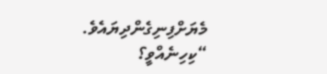މެޔަށްފިނިގެންދިޔައެވެ.
“ކިހިނެއްވީ؟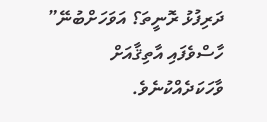ދަރިފުޅު ރޮނީތަ؟ އަވަހަށްބުނޭ” ހާސްވެފައި އާތިޤާއަށް ވާހަކަދެއްކުނެވެ.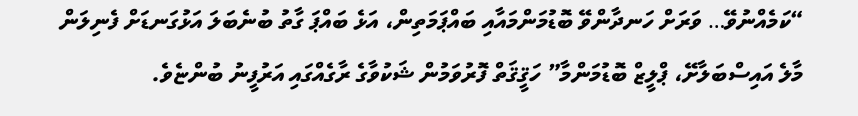“ކަމެއްނުވޭ… ވަރަށް ހަނދާންވޭ ބޮޑުމަންމައާއި ބައްޕަމަތިން، އަޅެ ބައްޕަ ގާތު ބުނެބަލަ އަޅުގަނޑަށް ފެނިލަން މާލެ އައިސްބަލާށޭ، ޕްލީޒް ބޮޑުމަންމާ” ހަޤީޤަތް ފޮރުވަމުން ޝަކުވާގެ ރާގެއްގައި އަރުފީނު ބުންޏެވެ.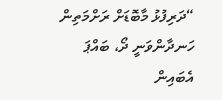“ދަރިފުޅު މާބޮޑަށް ރަށްމަތިން ހަނދާންވަނީ ދޯ، ބައްޕަ އެބައިން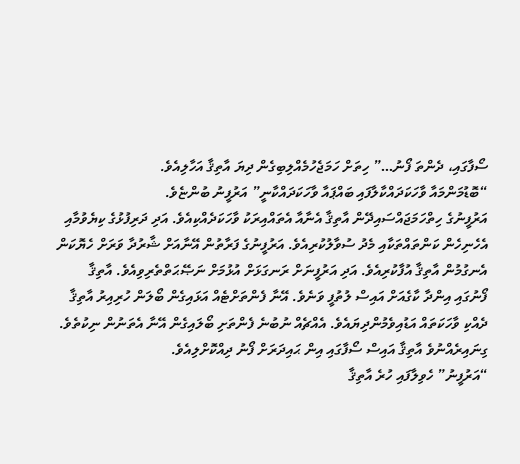ސޯފާގައި، ދެންތަ ފޯނު…” ހިތަށް ހަމަޖެހުމެއްލިބިގެން ދިޔަ އާތިޤާ އަހާލިއެވެ.
“ބޮޑުމަންމައާ ވާހަކަދައްކާލާފައި ބައްޕައާ ވާހަކަދައްކާނީ” އަރުފީނު ބުންޏެވެ.
އަރުފީނުގެ ހިތްހަމަޖައްސައިދޭން އާތިޤާ އެނާއާ އެތައްއިރަކު ވާހަކަދެއްކިއެވެ. އަދި ދަރިފުޅުގެ ކިޔެވުމާއި އެހެނިހެން ކަންތައްތަކާއި މެދު ސުވާލުކުރިއެވެ. އަރުފީނުގެ ފަރާތުން އޭނާއަށް ޝާރުދާ ވަރަށް ހެޔޮކަން އެނގުމުން އާތިޤާ އުފާކުރިއެވެ. އަދި އަރުފީނަށް ރަނގަޅަށް އުޅުމަށް ނަޞޭޙަތްތެރިވިއެވެ. އާތިޤާ ފޯނުގައި އިންދާ ކާގެއަށް އައިސް ލުތުފީ ވަނެވެ. އޭނާ ފެންތަށްޓެއް އަޅައިގެން ބޯލަން ހުރިއިރު އާތިޤާ ދެއްކި ވާހަކަތައް އަޑުއިވެމުންދިޔައެވެ. އެއްޗެއް ނުބުނެ ފެންތަށި ބޯލައިގެން އޭނާ އެތަނުން ނިކުތެވެ. ގިނައިރެއްނުވެ އާތިޤާ އައިސް ސޯފާގައި އިން ޙައިދަރަށް ފޯނު ދިއްކޮށްލިއެވެ.
“އަރުފީނު” ހެވިލާފައި ހުރެ އާތިޤާ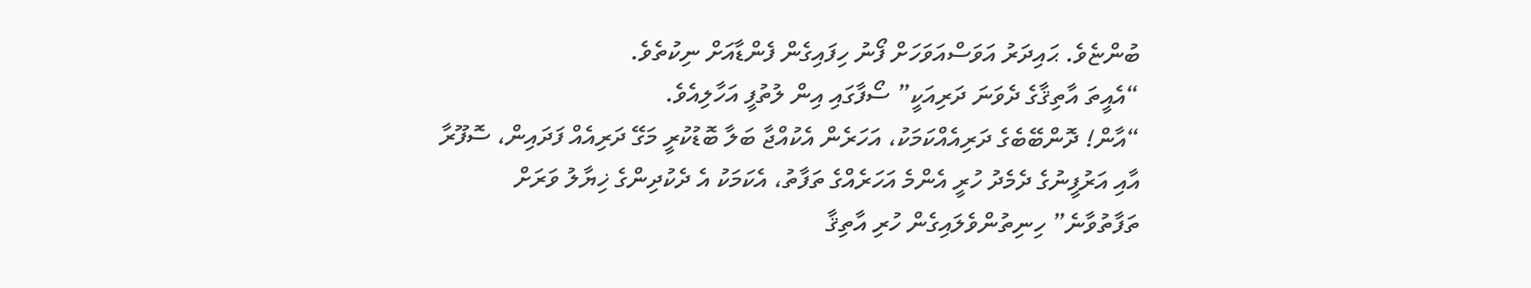ބުންޏެވެ. ޙައިދަރު އަވަސްއަވަހަށް ފޯނު ހިފައިގެން ފެންޑާއަށް ނިކުތެވެ.
“އެއީތަ އާތިޤާގެ ދެވަނަ ދަރިއަކީ” ސޯފާގައި އިން ލުތުފީ އަހާލިއެވެ.
“އާން! ދޮންބޭބެގެ ދަރިއެއްކަމަކު، އަހަރެން އެކުއްޖާ ބަލާ ބޮޑުކުރީ މަގޭ ދަރިއެއް ފަދައިން، ސޮފޫރާ އާއި އަރުފީނުގެ ދެމެދު ހުރީ އެންމެ އަހަރެއްގެ ތަފާތު، އެކަމަކު އެ ދެކުދިންގެ ޚިޔާލު ވަރަށް ތަފާތުވާނެ” ހިނިތުންވެލައިގެން ހުރި އާތިޤާ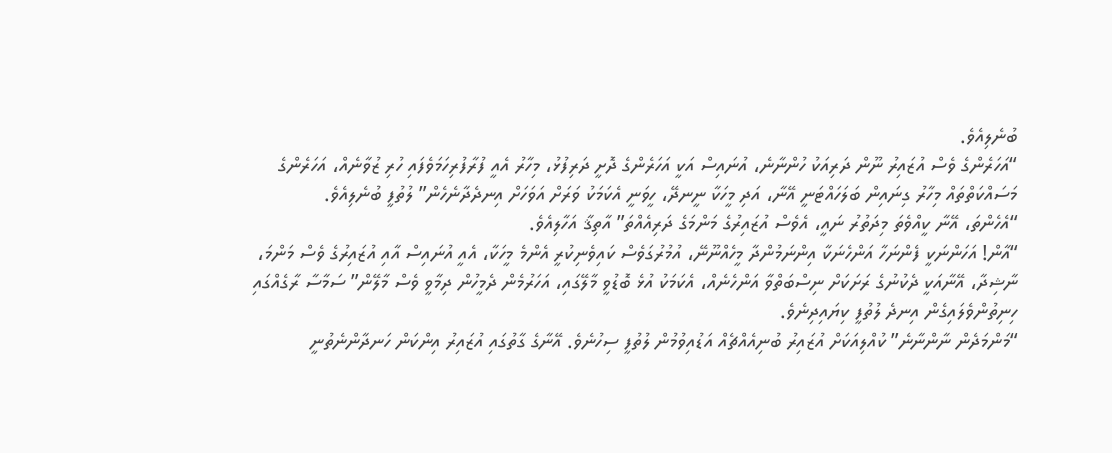ބުނެލިއެވެ.
“އަހަރެންގެ ވެސް އުޒައިރު ނޫން ދަރިއަކު ހުންނާނެ، އުނައިސް އަކީ އަހަރެންގެ ދޮށީ ދަރިފުޅު، މިހާރު އެއީ ފުރާފުރިހަމަވެފައި ހުރި ޒުވާނެއް، އަހަރެންގެ މަސައްކަތްތައް މިހާރު ގިނައިން ބަލަހައްޓަނީ އޭނާ، އަދި މީހަކާ ނީނދޭ، ހީވަނީ އެކަމަކު ވަރަށް އަވަހަށް އިނދެދާނެހެން” ލުތުފީ ބުނެލިއެވެ.
“އެހެންތަ، އޭނާ ކީއްވެތަ މިދަތުރު ނައީ، އެވެސް އުޒައިރުގެ މަންމަގެ ދަރިއެއްތަ” އާތިޤާ އަހާލިއެވެ.
“އާން! އަހަންނަކީ ފެންނަހާ އަންހެނަކާ އިންނަމުންދާ މީހެއްނޫނޭ، އުމުރުގަވެސް ކައިވެނިކުރީ އެންމެ މީހަކާ، އެއީ އުނައިސް އާއި އުޒައިރުގެ ވެސް މަންމަ، ނާޝިދާ، އޭނާއަކީ ދެކުނުގެ ރަށަކަށް ނިސްބަތްވާ އަންހެނެއް، އެކަމަކު އުޅެ ބޮޑުވީ މާލޭގައި، އަހަރުމެން ދެމީހުން ދިމާވީ ވެސް މާލޭން” ސަމާސާ ރާގެއްގައި ހިނިތުންވެލައިގެން އިނދެ ލުތުފީ ކިޔައިދިނެވެ.
“މަންމަދެން ނާންނާނެ” ކުއްލިއަކަށް އުޒައިރު ބުނިއެއްޗެއް އަޑުއިވުމުން ލުތުފީ ސިހުނެވެ. އޭނާގެ ގާތުގައި އުޒައިރު އިންކަން ހަނދާންނެތުނީ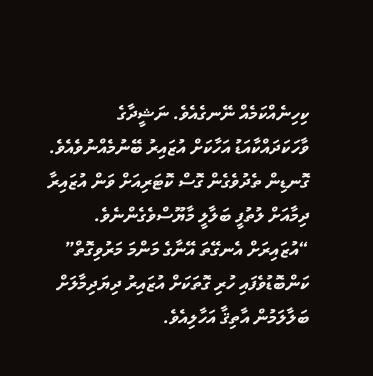ކިހިނެއްކަމެއް ނޭނގެއެވެ. ނަޝީދާގެ ވާހަކަދައްކާއަޑު އަހާކަށް އުޒައިރު ބޭނުމެއްނުވެއެވެ. ގޮނޑިން ތެދުވެގެން ގޮސް ކޮޓަރިއަށް ވަން އުޒައިރާ ދިމާއަށް ލުތުފީ ބަލާލީ މާޔޫސްވެގެންނެވެ.
“އުޒައިރަށް އެނގޭތަ އޭނާގެ މަންމަ މަރުވިގޮތް” ކަންބޮޑުވެފައި ހުރި ގޮތަކަށް އުޒައިރު ދިޔަދިމާލަށް ބަލާލަމުން އާތިޤާ އަހާލިއެވެ.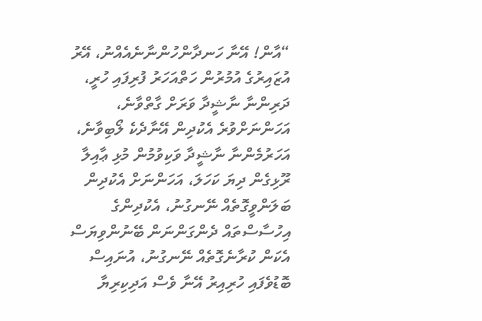“އާން! އޭނާ ހަނދާންހުންނާނެއެއްނު، އޭރު އުޒައިރުގެ އުމުރުން ހަތްއަހަރު ފުރިފައި ހުރީ، ދަރިންނާ ނާޝީދާ ވަރަށް ގާތްވާނެ، އަހަންނަށްވުރެ އެކުދިން އޭނާދެކެ ލޯބިވާނެ، އަހަރުމެންނާ ނާޝީދާ ވަކިވުމުން މުޅި ޢާއިލާ ރޫޅިގެން ދިޔަ ކަހަލަ، އަހަންނަށް އެކުދިން ބަލަންވީގޮތެއް ނޭނގުނު، އެކުދިންގެ އިހުސާސްތައް ދެންގަންނަން ބޭނުންވިޔަސް އެކަން ކުރާނެގޮތެއް ނޭނގުނު، އުނައިސް ބޮޑުވެފައި ހުރިއިރު އޭނާ ވެސް އަދިކިރިޔާ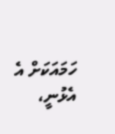ހަމައަކަށް އެ އެޅުނީ،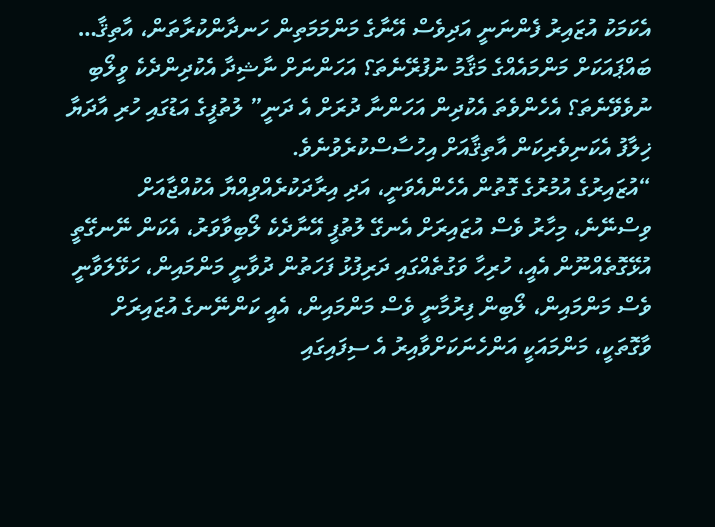އެކަމަކު އުޒައިރު ފެންނަނީ އަދިވެސް އޭނާގެ މަންމަމަތިން ހަނދާންކުރާތަން، އާތިޤާ… ބައްޕައަކަށް މަންމައެއްގެ މަޤާމު ނުފުރޭނެތަ؟ އަހަންނަށް ނާޝިދާ އެކުދިންދެކެ ވީލޯބި ނުވެވޭނެތަ؟ އެހެންވެތަ އެކުދިން އަހަންނާ ދުރަށް އެ ދަނީ” ލުތުފީގެ އަޑުގައި ހުރި އާދަޔާ ޚިލާފު އެކަނިވެރިކަން އާތިޤާއަށް އިހުސާސްކުރެވުނެވެ.
“އުޒައިރުގެ އުމުރުގެ ގޮތުން އެހެންއެވަނީ، އަދި އިރާދަކުރެއްވިއްޔާ އެކުއްޖާއަށް ވިސްނޭނެ، މިހާރު ވެސް އުޒައިރަށް އެނގޭ ލުތުފީ އޭނާދެކެ ލޯބިވާވަރު، އެކަން ނޭނގޭތީ އުޅޭގޮތެއްނޫން އެއީ، ހުރިހާ ވަގުތެއްގައި ދަރިފުޅު ފަހަތުން ދުވާނީ މަންމައިން، ހަޅޭލަވާނީ ވެސް މަންމައިން، ލޯބިން ފިރުމާނީ ވެސް މަންމައިން، އެއީ ކަންނޭނގެ އުޒައިރަށް ވާގޮތަކީ، މަންމައަކީ އަންހެނަކަށްވާއިރު އެ ސިފައިގައި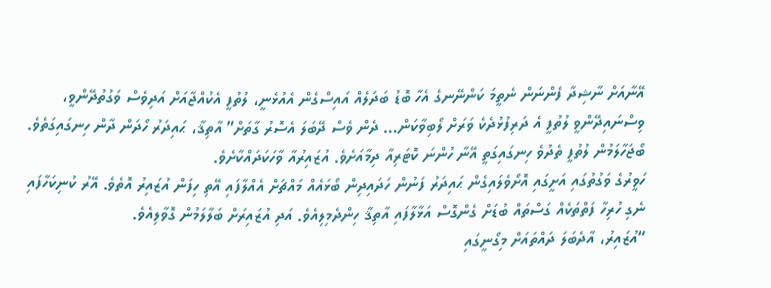އޭނާއަށް ނާޝިދާ ފެންނަން ނެތީމަ ކަންނޭނގެ އެހާ ބޮޑު ބަދަލެއް އައިސްގެން އެއުޅެނީ، ލުތުފީ އެކުއްޖާއަށް އަދިވެސް ވަގުތުދޭންވީ، ވިސްނައިދޭންވީ ލުތުފީ އެ ދަރިފުޅުދެކެ ވަރަށް ލޯބިވާކަން… ދެން ވެސް ދޭބަލަ އެސޮރު ގާތަށް” އާތިޤާ، ޙައިދަރު ހޯދަން ދާން ހިނގައިގަތެވެ. ބޯޖަހާލަމުން ލުތުފީ ތެދުވެ ހިނގައިގަތީ އޭނާ ހުންނަ ކޮޓަރިއާ ދިމާއަށެވެ. އުޒައިރުއާ ވާހަކަދައްކާށެވެ.
ހަވީރުގެ ވަގުތުގައި އަށީގައި އޮށޯވެލައިގެން ޙައިދަރު ފަނުން ހަދައިދިން ބޯޅައެއް މައްޗަށް އެއްލާފައި އޭތި ހިފަން އުޒައިރު އޮތެވެ. އޭރު ކުނިކަހާފައި ނެގި ހުރިހާ ފަތްތަކެއް ގަސްތައް ބުޑަށް ގެންގޮސް އަޅާލާފައި އާތިޤާ ހިންދެމިލިއެވެ. އަދި އުޒައިރަށް ބަލާލަމުން ގޮވާލިއެވެ.
“އުޒައިރު، އާދެބަލަ ދައްތައަށް މިގޯނީގައި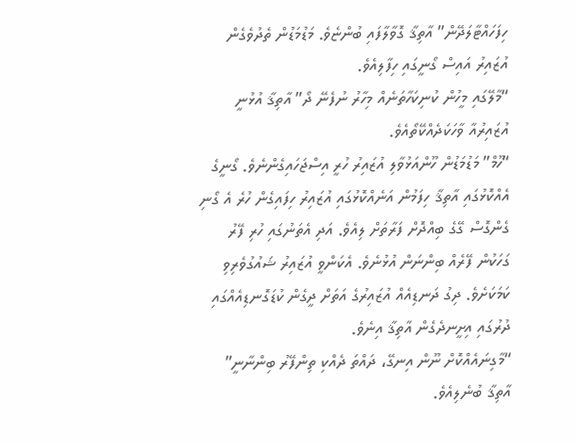ހިފަހައްޓާލަދޭން” އާތިޤާ ގޮވާލާފައި ބުންޏެވެ. މަޑުމަޑުން ތެދުވެގެން އުޒައިރު އައިސް ގޯނީގައި ހިފާލިއެވެ.
“މާލޭގައި މީހުން ކުނިކަހާތަނެއް މިހާރު ނުފެނޭ ދޯ” އާތިޤާ އުޅުނީ އުޒައިރުއާ ވާހަކަދެއްކޭތޯއެވެ.
“ހޫމް” މަޑުމަޑުން ހޫންއަޅުވާލި އުޒައިރު ހުރީ އިސްޖަހައިގެންނެވެ. ގޯނީގެ އެއްކޮޅުގައި އާތިޤާ ހިފަމުން އަނެއްކޮޅުގައި އުޒައިރު ހިފައިގެން ހުރެ އެ ގޯނި ގެންގޮސް ގޭގެ ބިއްދޮށް ފަރާތަށް ލިއެވެ. އަދި އެތަނުގައި ހުރި ފޭރު ގަހަކުން ފޭރެއް ބިންނަން އުޅުނެވެ. އެކަންވީ އުޒައިރު ޝައުގުވެރިވި ކަމަކަށެވެ. ދިގު ދަނޑިއެއް އުޒައިރުގެ އަތަށް ދީގެން ކުޑަގޮނޑިއެއްގައި ދުރުގައި އިށީނދެގެން އާތިޤާ އިނެވެ.
“މާގިނައެއްކޮށް ނޫން އިނގޭ، ދައްތަ ދެއްކި ތިންފޭރު ބިންނާނީ” އާތިޤާ ބުނެލިއެވެ.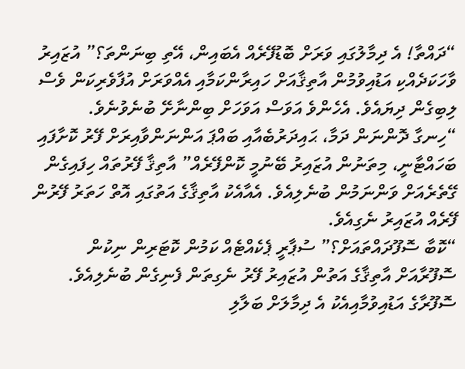“ދައްތާ! އެ ދިމާލުގައި ވަރަށް ބޮޑުފޭރެއް އެބައިން، އޭތި ބިނަންތަ؟” އުޒައިރު ވާހަކަދެއްކި އަޑުއިވުމުން އާތިޤާއަށް ހައިރާންކަމާއި އެއްވަރަށް އުފާވެރިކަން ވެސް ލިބިގެން ދިޔައެވެ. އެހެންވެ އަވަސް އަވަހަށް ބިންނާށޭ ބުނެވުނެވެ.
“ހިނގާ ދޮންނަން ދަމާ، ޙައިދަރުބެއާއި ބައްޕަ އަންނަންވާއިރަށް ފޭރު ކޮށާފައި ބަހައްޓާނީ، މިތަނުން އުޒައިރު ބޭނުމީ ކޮންފޭރެއް” އާތިޤާ ފޭރުތައް ހިފައިގެން ގޭތެރެއަށް ވަންނަމުން ބުނެލިއެވެ. އެއާއެކު އާތިޤާގެ އަތުގައި އޮތް ހަތަރު ފޭރުން ފޭރެއް އުޒައިރު ނެގިއެވެ.
“ކޮބާ ސޮފޫދައްތައަށް؟” ސުޕާރީ ޕެކެއްޓެއް ކަމުން ކޮޓަރިން ނިކުން ސޮފޫރާއަށް އާތިޤާގެ އަތުން އުޒައިރު ފޭރު ނެގިތަން ފެނިގެން ބުނެލިއެވެ.
ސޮފޫރާގެ އަޑުއިވުމާއިއެކު އެ ދިމާލަށް ބަލާލި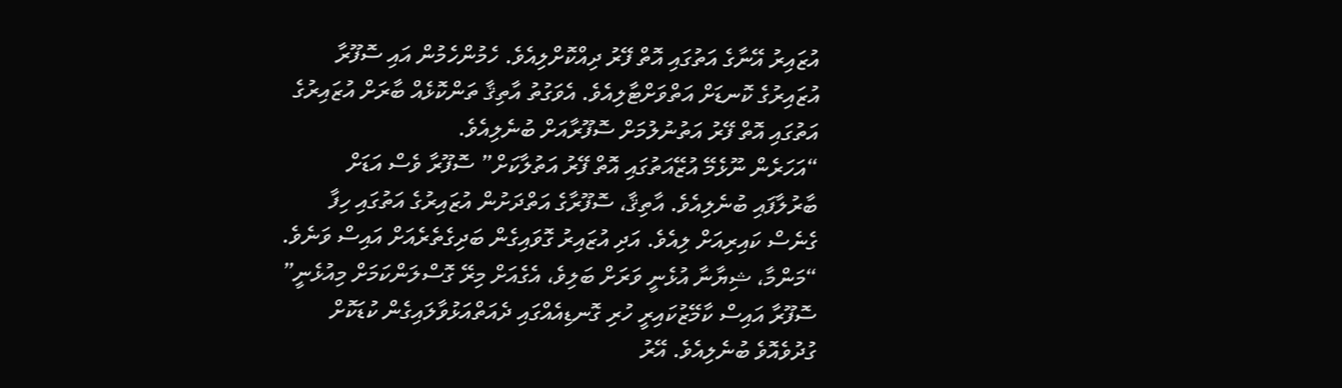އުޒައިރު އޭނާގެ އަތުގައި އޮތް ފޭރު ދިއްކޮށްލިއެވެ. ހެމުންހެމުން އައި ސޮފޫރާ އުޒައިރުގެ ކޮނޑަށް އަތްވަށްޓާލިއެވެ. އެވަގުތު އާތިޤާ ތަންކޮޅެއް ބާރަށް އުޒައިރުގެ އަތުގައި އޮތް ފޭރު އަތުނުލުމަށް ސޮފޫރާއަށް ބުނެލިއެވެ.
“އަހަރެން ނޫޅެމޭ އުޒޭއަތުގައި އޮތް ފޭރު އަތުލާކަށް” ސޮފޫރާ ވެސް އަޑަށް ބާރުލާފައި ބުނެލިއެވެ. އާތިޤާ، ސޮފޫރާގެ އަތްދަށުން އުޒައިރުގެ އަތުގައި ހިފާ ގެނެސް ކައިރިއަށް ލިއެވެ. އަދި އުޒައިރު ގޮވައިގެން ބަދިގެތެރެއަށް އައިސް ވަނެވެ.
“މަންމާ، ޝިޔާނާ އުޅެނީ ވަރަށް ބަލިވެ، އެގެއަށް މިރޭ ގޮސްލަންކަމަށް މިއުޅެނީ” ސޮފޫރާ އައިސް ކާމޭޒުކައިރީ ހުރި ގޮނޑިއެއްގައި ދެއަތްއަޅުވާލައިގެން ކުޑަކޮށް ގުދުވެއޮވެ ބުނެލިއެވެ. އޭރު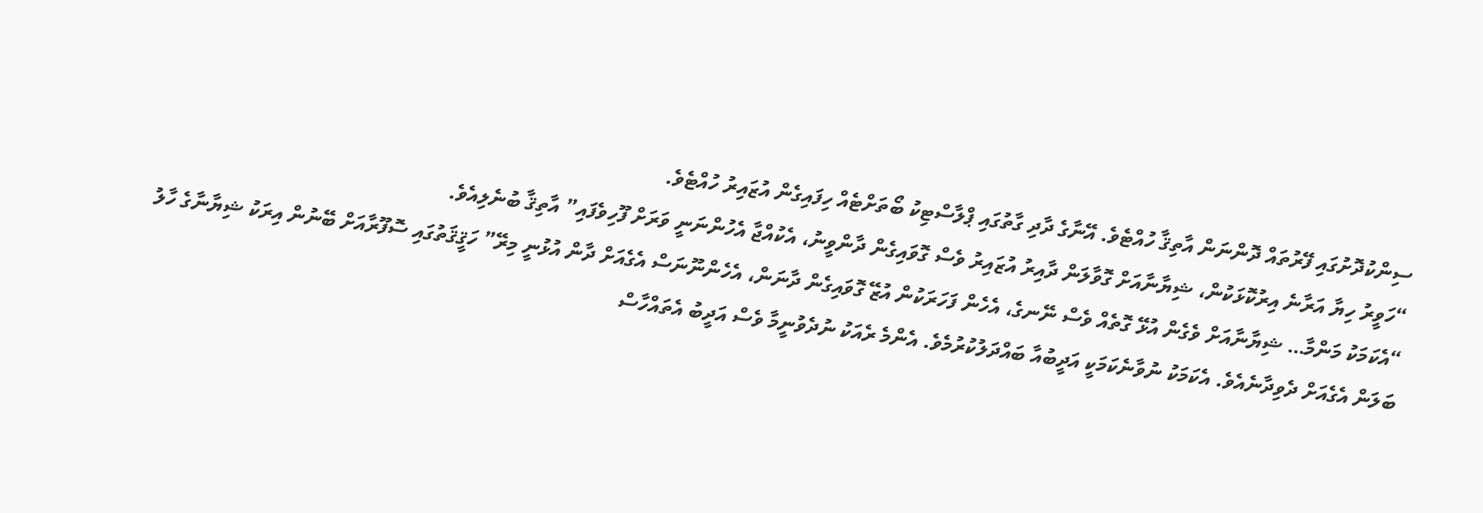ސިންކުދޮށުގައި ފޭރުތައް ދޮންނަން އާތިޤާ ހުއްޓެވެ. އޭނާގެ ދާދި ގާތުގައި ޕްލާސްޓިކު ބޯތަށްޓެއް ހިފައިގެން އުޒައިރު ހުއްޓެވެ.
“ހަވީރު ހިޔާ އަރާނެ އިރުކޮޅަކުން، ޝިޔާނާއަށް ގޮވާލަން ދާއިރު އުޒައިރު ވެސް ގޮވައިގެން ދާންވީނު، އެކުއްޖާ އެހުންނަނީ ވަރަށް ފޫހިވެފައި” އާތިޤާ ބުނެލިއެވެ.
“އެކަމަކު މަންމާ… ޝިޔާނާއަށް ވެގެން އުޅޭ ގޮތެއް ވެސް ނޭނގެ، އެހެން ފަހަރަކުން އުޒޭ ގޮވައިގެން ދާނަން، އެހެންނޫނަސް އެގެއަށް ދާން އުޅުނީ މިރޭ” ހަޤީޤަތުގައި ސޮފޫރާއަށް ބޭނުން އިރަކު ޝިޔާނާގެ ހާލު ބަލަން އެގެއަށް ދެވިދާނެއެވެ. އެކަމަކު ނުވާނެކަމަކީ އަދީބުއާ ބައްދަލުކުރުމެވެ. އެންމެ ރެއަކު ނުދެވުނީމާ ވެސް އަދީބު އެތައްހާސް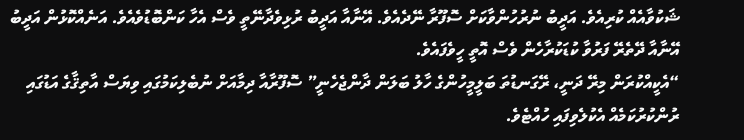ޝަކުވާއެއް ކުރިއެވެ. އަދީބު ނުރުހުންވާކަށް ސޮފޫރާ ނޭދެއެވެ. އޭނާއާ އަދީބު ރުޅިވެދާނޭތީ ވެސް އެހާ ކަންބޮޑުވެއެވެ. އަނެއްކޮޅުން އަދީބު އޭނާއާ ދޭތެރޭ ފަރުވާ ކުޑަކުރާހެން ވެސް އޮތީ ހީވެފައެވެ.
“އެކީއްކުރަން މިރޭ ދަނީ، ރޭގަނޑުތަ ބަލީމީހުންގެ ހާލު ބަލަން ދާންޖެހެނީ” ސޮފޫރާއާ ދިމާއަށް ނުބެލިކަމުގައި ވިޔަސް އާތިޤާގެ އަޑުގައި ރުންކުރުކަމެއް އެކުލެވިފައި ހުއްޓެވެ.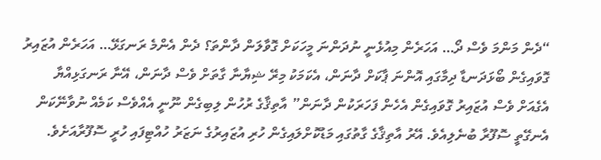“ދެން މަންމަ ވެސް ދޯ… އަހަރެން މިއުޅެނީ ނުދަންނަ މީހަކަށް ގޮވާލަން ދާންތަ؟ ދެން އެންމެ ރަނގަޅޭ… އަހަރެން އުޒައިރު ގޮވައިގެން ބޯޅަދަނޑާ ދިމާގައި އޮންނަ ޕާކަށް ދާނަން، އެކަމަކު މިރޭ ޝިޔާނާ ގާތަށް ވެސް ދާނަން، އޭނާ ރަނގަޅިއްޔާ އެގެއަށް ވެސް އުޒައިރު ގޮވައިގެން އެހެން ފަހަރަކުން ދާނަން” އާތިޤާގެ ރުހުން ލިބިގެން ނޫނީ އެއްވެސް ކަމެއް ނުވާނޭކަން އެނގޭތީ ސޮފޫރާ ބުނެލިއެވެ. އޭރު އާތިޤާގެ ގާތުގައި މަޑުކޮށްލައިގެން ހުރި އުޒައިރުގެ ނަޒަރު ހުއްޓިފައި ހުރީ ސޮފޫރާއަށެވެ.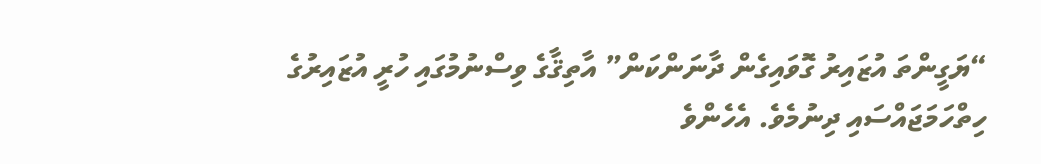“ޔަގީންތަ އުޒައިރު ގޮވައިގެން ދާނަންކަން” އާތިޤާގެ ވިސްނުމުގައި ހުރީ އުޒައިރުގެ ހިތްހަމަޖައްސައި ދިނުމެވެ. އެހެންވެ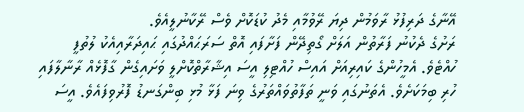އޭނާގެ ދަރިފުޅު ރާވަމުން ދިޔަ ރޭވުމާއި މެދު ކުޑަކޮށް ވެސް ރޭކާނުލީއެވެ.
ރަށުގެ ދެކުނު ފަރާތުން އަލަށް ގޯތިދޭން ފަށާފައި އޮތް ސަރަޙައްދުގައި ޙައިދަރާއިއެކު ލުތުފީ ހުއްޓެވެ. އެމީހުންގެ ކައިރިއަށް އައިސް ހުއްޓިލި އީސަ އިޝާރާތްކޮށްލީ ވަށައިގެން ގާފޮޅެއް ރާނާލާފައި ހުރި ބިމަކަށެވެ. އެތަނުގައި ވަނީ ތަފާތުވައްތަރުގެ ވިނަ ފަޅާ މުޅި ބިންގަނޑު ފޮރުވިފައެވެ. އީސަ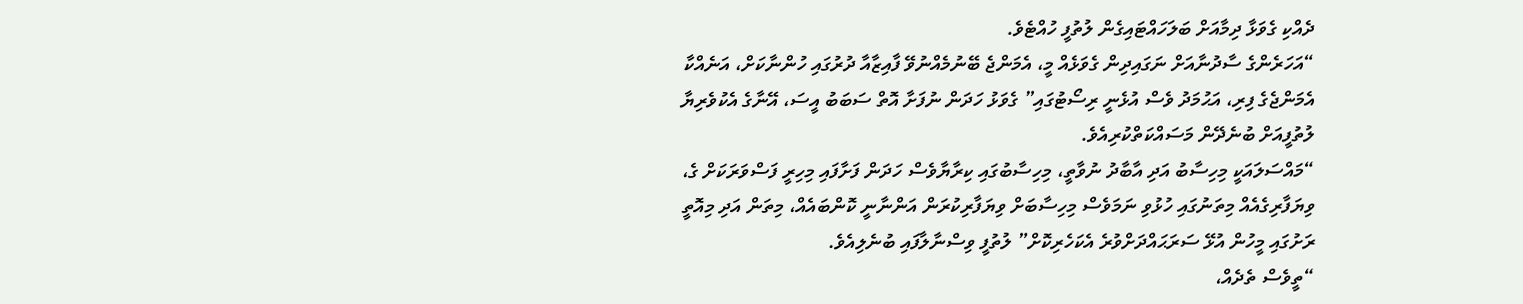ދެއްކި ގެވަޅާ ދިމާއަށް ބަލަހައްޓައިގެން ލުތުފީ ހުއްޓެވެ.
“އަހަރެންގެ ސާދުނާއަށް ނަގައިދިން ގެވަޅެއް މީ، އެމަންޖެ ބޭނުމެއްނުވޭ ފާއިޒާއާ ދުރުގައި ހުންނާކަށް، އަނެއްކާ އެމަންޖެގެ ފިރި، އަޙުމަދު ވެސް އުޅެނީ ރިސޯޓުގައި” ގެވަޅު ހަދަން ނުފަށާ އޮތް ސަބަބު އީސަ، އޭނާގެ އެކުވެރިޔާ ލުތުފީއަށް ބުނެދޭން މަސައްކަތްކުރިއެވެ.
“މައްސަލައަކީ މިހިސާބު އަދި އާބާދު ނުވާތީ، މިހިސާބުގައި ކިރާޔާވެސް ހަދަން ފަށާފައި މިހިރީ ފަސްވަރަކަށް ގެ، ވިޔަފާރިގެއެއް މިތަނުގައި ހުޅުވި ނަމަވެސް މިހިސާބަށް ވިޔަފާރިކުރަން އަންނާނީ ކޮންބައެއް، މިތަން އަދި މިއޮތީ ރަށުގައި މީހުން އުޅޭ ސަރަޙައްދަށްވުރެ އެކަހެރިކޮށް” ލުތުފީ ވިސްނާލާފައި ބުނެލިއެވެ.
“ތީވެސް ތެދެއް،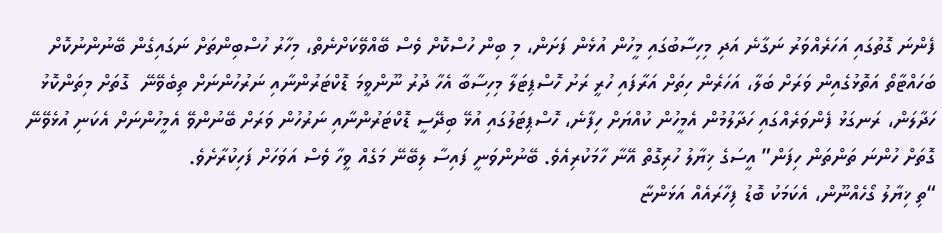ފެންނަ ގޮތުގައި އަހަރެއްވަރު ނަގާނެ އަދި މިހިސާބުގައި މީހުން އުޅެން ފަށަން، މި ބިން ހުސްކޮށް ވެސް ބޭއްވޭކަށްނެތް، މިހާރު ހުސްބިންތަށް ނަގައިގެން ބޭނުންނުކޮށް ބަހައްޓާތޯ އަތޮޅުގެއިން ވަރަށް ބަލާ، އަހަރެން ހިތަށް އަރާފައި ހުރީ ރަށު ހޮސްޕިޓަލާ މިހިސާބާ އެހާ ދުރު ނޫންވީމަ ޑޮކްޓަރުންނާއި ނަރުހުންނަށް ތިބެވޭނޭ  ގޮތަށް މިތަންކޮޅު ހަދާލަން، ރަނގަޅު ފެންވަރެއްގައި ހަދާލުމުން އެމީހުން ކުއްޔަށް ހިފާނެ، ހޮސްޕިޓަލުގައި އުޅޭ ބިދޭސީ ޑޮކްޓަރުންނާއި ނަރުހުން ވަރަށް ބޭނުންވޭ އެމީހުންނަށް އެކަނި އުޅެވޭނޭ ގޮތަށް ހުންނަ ތަންތަން ހިފަން” އީސަގެ ޚިޔާލު ހުރިގޮތް އޭނާ ހާމަކުރިއެވެ. ބޭނުންވަނީ ފައިސާ ލިބޭނޭ މަގެއް ވީހާ ވެސް އަވަހަށް ފަހިކުރާށެވެ.
“ތި ޚިޔާލު ގޯހެއްނޫން، އެކަމަކު ބޮޑު ފިހާރައެއް އަޅަންޏާ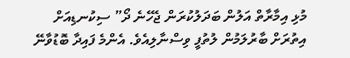މުޅި އިމާރާތް އަލުން ބަދަލުކުރަން ޖެހޭނެ ދޯ” ސިކުނޑިއަށް އިތުރަށް ބާރުލަމުން ލުތުފީ ވިސްނާލިއެވެ. އެންމެ ފައިދާ ބޮޑުވާނޭ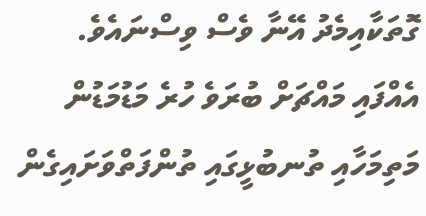ގޮތަކާއިމެދު އޭނާ ވެސް ވިސްނައެވެ. އެއްފައި މައްޗަށް ބުރަވެ ހުރެ މަޑުމަޑުން މަތިމަހާއި ތުނބުޅީގައި ތުންފަތްވަށައިގެން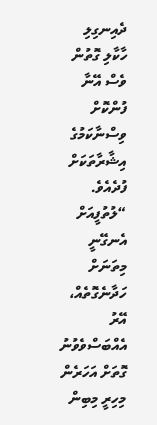ދެއިނގިލި ހާކާލި ގޮތުން ވެސް އޭނާ ފުންކޮށް ވިސްނާކަމުގެ އިޝާރާތަކަށް ފުދެއެވެ.
“ލުތުފީއަށް އެނގޭނީ މިތަނަށް ހަދާނެގޮތެއް، އޭރު އެއްބަސްވެވުނު ގޮތަށް އަހަރެން މިހިރީ މިބިން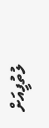ލުތުފީއަށް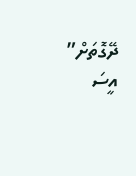ދޭގޮތަށް” އީސަ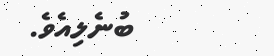ބުނެލިއެވެ.